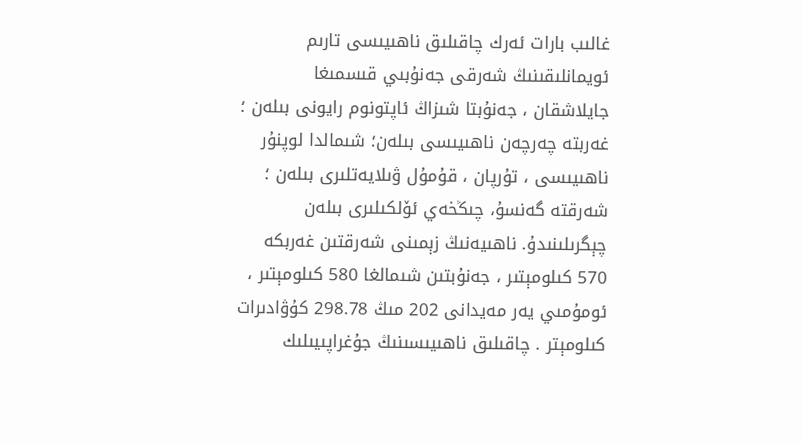غالىب بارات ئەرك چاقىلىق ناھىيىسى تارىم ئويمانلىقىنىڭ شەرقى جەنۇبىي قىسمىغا جايلاشقان ، جەنۇبتا شىزاڭ ئاپتونوم رايونى بىلەن ؛ غەربتە چەرچەن ناھىيىسى بىلەن؛ شىمالدا لوپنۇر ناھىيىسى ، تۇرپان ، قۇمۇل ۋىلايەتلىرى بىلەن ؛ شەرقتە گەنسۇ، چىڭخەي ئۆلكىلىرى بىلەن چېگرىلىنىدۇ. ناھىيەنىڭ زېمىنى شەرقتىن غەربكە 570 كىلومېتىر ، جەنۇبتىن شىمالغا 580 كىلومېتىر ، ئومۇمىي يەر مەيدانى 202 مىڭ 298.78 كۇۋادىرات كىلومېتر . چاقىلىق ناھىيىسىنىڭ جۇغراپىيىلىك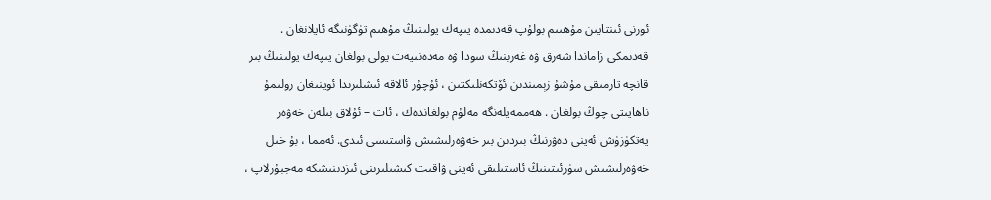ئورنى ئىنتايىن مۇھىىم بولۇپ قەدىمدە يىپەك يولىنىڭ مۇھىم تۈگۈنىگە ئايلانغان . قەدىمكى زاماندا شەرق ۋە غەربنىڭ سودا ۋە مەدەنىيەت يولى بولغان يىپەك يولىنىڭ بىر قانچە تارمىقى مۇشۇ زېمىندىن ئۆتكەنلىكتىن ، ئۇچۇر ئالاقە ئىشلىرىدا ئوينىغان رولىمۇ ناھايىتى چوڭ بولغان . ھەممەيلەنگە مەلۇم بولغاندەك ، ئات – ئۇلاق بىلەن خەۋەر يەتكۈزۈش ئەينى دەۋرنىڭ بىردىن بىر خەۋەرلىشىش ۋاستىسى ئىدى. ئەمما ، بۇ خىل خەۋەرلىشىش سۈرئىتىنىڭ ئاستىلىقى ئەينى ۋاقىت كىشىلىرىنى ئىزدىنىشكە مەجبۇرلاپ ،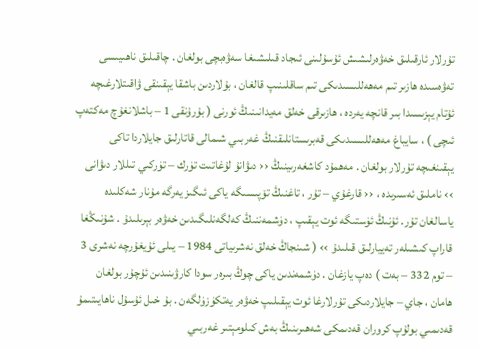تۇرلار ئارقىلىق خەۋەرلىشىش ئۇسۇلىنى ئىجاد قىلىشىغا سەۋەبچى بولغان . چاقىلىق ناھىيىسى تەۋەسىدە ھازىر تىم مەھەللىسىدىكى تىم ساقلىنىپ قالغان ، بۇلاردىن باشقا يېقىنقى ۋاقىتلارغىچە ئۇتام يېزىسىدا بىر قانچە يەردە ، ھازىرقى خەلق مەيدانىنىڭ ئورنى ( بۇرۇنقى 1 – باشلانغۇچ مەكتەپ ئىچى ) ، سايباغ مەھەللىسىدىكى قەبرىستانلىقنىڭ غەربىي شىمالى قاتارلىق جايلاردا تاكى يېقىنغىچە تۇرلار بولغان . مەھمۇد كاشغەرىينىڭ ‹‹ دىۋانۇ لۇغاتىت تۈرك – تۈركىي تىللار دىۋانى ›› ناملىق ئەسىرىدە ، ‹‹ قارغۇي – تۇر ، تاغنىڭ تۆپىسىگە ياكى ئىگىز يەرگە مۇنار شەكلىدە ياسالغان تۇر. ئۇنىڭ ئۈستىگە ئوت يېقىپ ، دۈشمەننىڭ كەلگەنلىگىدىن خەۋەر بېرىلىدۇ . شۇنىڭغا قاراپ كىشىلەر تەييارلىق قىلىدۇ ›› ( شىنجاڭ خەلق نەشرىياتى 1984 – يىلى ئۇيغۇرچە نەشرى 3 – توم 332 – بەت ) دەپ يازغان . دۈشمەندىن ياكى چوڭ بىرەر سودا كارۋىنىدىن ئۇچۇر بولغان ھامان ، جاي – جايلاردىكى تۇرلارغا ئوت يېقىلىپ خەۋەر يەتكۈزۈلگەن . بۇ خىل ئۇسۇل ناھايىتىمۇ قەدىمىي بولۇپ كروران قەدىمكى شەھىرىنىڭ بەش كىلومېتىر غەربىي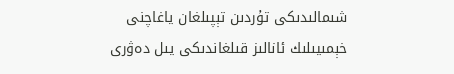شىمالىدىكى تۇردىن تېپىلغان ياغاچنى خېمىيىلىك ئانالىز قىلغاندىكى يىل دەۋرى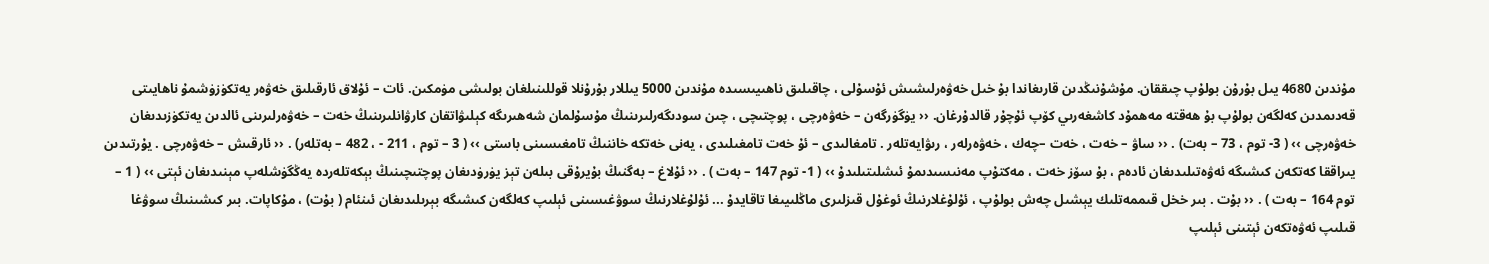مۇندىن 4680 يىل بۇرۇن بولۇپ چىققان. مۇشۇنىڭدىن قارىغاندا بۇ خىل خەۋەرلىشىش ئۇسۇلى ، چاقىلىق ناھىيىسىدە مۇندىن 5000 يىللار بۇرۇنلا قوللىنىلغان بولىشى مۈمكىن. ئات – ئۇلاق ئارقىلىق خەۋەر يەتكۈزۈشمۇ ناھايىتى قەدىمدىن كەلگەن بولۇپ بۇ ھەقتە مەھمۇد كاشغەرىي كۆپ ئۇچۇر قالدۇرغان. ‹‹ يۈگۈرگەن – خەۋەرچى ، پوچتىچى ، چىن سودىگەرلىرىنىڭ مۇسۇلمان شەھىرىگە كېلىۋاتقان كارۋانلىرىنىڭ خەت – خەۋەرلىرىنى ئالدىن يەتكۈزىدىغان خەۋەرچى ›› ( 3- توم ، 73 – بەت) . ‹‹ ساۋ – خەت ، خەت –چەك ، خەۋەرلەر ، رىۋايەتلەر . تامغالىدى – ئۇ خەت تامغىلىدى ، يەنى خەتكە خاننىڭ تامغىسىنى باستى ›› ( 3 – توم ، 211 - ، 482 – بەتلەر) . ‹‹ ئارقىش – خەۋەرچى . يۇرتىدىن يىراققا كەتكەن كىشىگە ئەۋەتىلىدىغان ئادەم ، بۇ سۆز خەت ، مەكتۇپ مەنىسىدىمۇ ئىشلىتىلىدۇ ›› ( 1- توم 147 – بەت ) . ‹‹ ئۇلاغ – بەگنىڭ بۇيرۇقى بىلەن تېز يۈرۈدىغان پوچتىچىنىڭ بېكەتلەردە يەڭگۈشلەپ مېنىدىغان ئېتى ›› ( 1 – توم 164 – بەت ) . ‹‹ بۇت . بىر خخل قىممەتلىك يېشىل چەش بولۇپ ، ئۇلۇغلارنىڭ ئوغۇل قىزلىرى ماڭلىيىغا تاقايدۇ ... ئۇلۇغلارنىڭ سوۋغىسىنى ئېلىپ كەلگەن كىشىگە بېرىلىدىغان ئىنئام ( بۇت) ، مۇكاپات. بىر كىشىنىڭ سوۋغا قىلىپ ئەۋەتكەن ئېتىنى ئېلىپ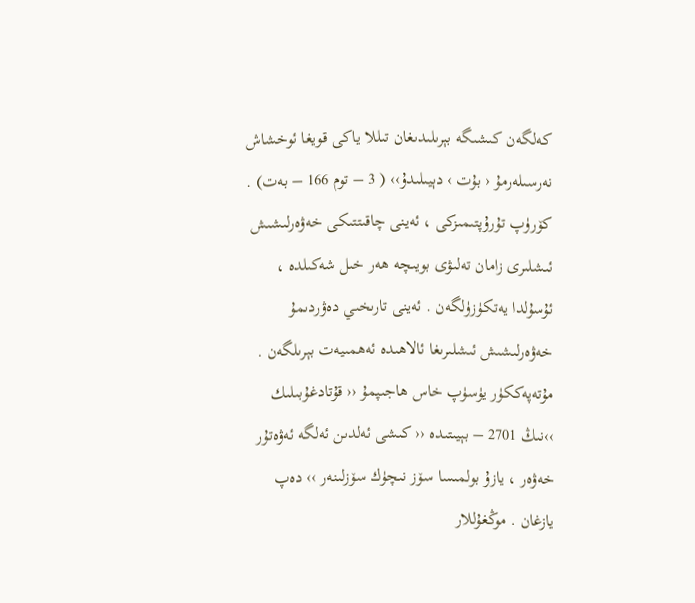كەلگەن كىشىگە بېرىلىدىغان تىللا ياكى قويغا ئوخشاش نەرسىلەرمۇ ‹ بۇت › دېيىلىدۇ›› ( 3 – توم 166 – بەت) . كۆرۈپ تۇرۇپتىمىزكى ، ئەينى چاقىتتىكى خەۋەرلىشىش ئىشلىرى زامان تەلىۋى بويىچە ھەر خىل شەكىلدە ، ئۇسۇلدا يەتكۈزۈلگەن . ئەينى تارىخىي دەۋردىمۇ خەۋەرلىشىش ئىشلىرىغا ئالاھىدە ئەھمىيەت بېرىلگەن . مۇتەپەككۈر يۈسۈپ خاس ھاجىپمۇ ‹‹ قۇتادغۇبىلىك ››نىڭ 2701 – بېيىتىدە ‹‹ كىشى ئەلدىن ئەلگە ئەۋەتۇر خەۋەر ، يازۇ بولمىسا سۆز نىچۈك سۆزلىنەر ›› دەپ يازغان . موڭغۇللار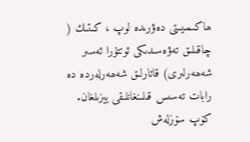ھاكىمىيىتى دەۋرىدە لوپ ، كىتىك ( چاقىلىق تەۋەسىدىكى ئوتتۇرا ئەسىر شەھەرلىرى) قاتارلىق شەھەرلەردە دە رابات تەسىس قىلىنغانلىقى يېزىلغان. كۆپ سۆزلەش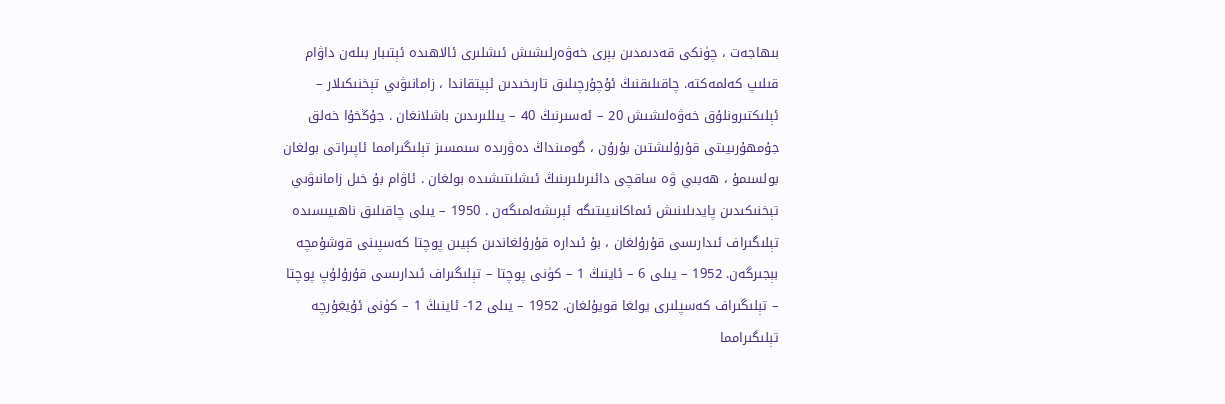بىھاجەت ، چۈنكى قەدىمدىن بېرى خەۋەرلىشىش ئىشلىرى ئالاھىدە ئېتىبار بىلەن داۋام قىلىپ كەلمەكتە. چاقىلىقنىڭ ئۇچۇرچىلىق تارىخىدىن ئېيتقاندا ، زامانىۋىي تېخنىكىلار – ئېلىكتىرونلۇق خەۋەلىشىش 20 – ئەسىرنىڭ 40 – يىللىرىدىن باشلانغان . جۇڭخۇا خەلق جۇمھۇرىيىتى قۇرۇلىشتىن بۇرۇن ، گومىنداڭ دەۋرىدە سىمسىز تېلىگىرامما ئاپىراتى بولغان بولسىمۇ ، ھەبىي ۋە ساقچى دائىرىلىرىنىڭ ئىشلىتىشىدە بولغان . ئاۋام بۇ خىل زامانىۋىي تېخنىكىدىن پايدىلىنىش ئىماكانىيىتىگە ئېرىشەلمىگەن . 1950 – يىلى چاقىلىق ناھىيىسىدە تېلىگىراف ئىدارىسى قۇرۇلغان ، بۇ ئىدارە قۇرۇلغاندىن كېيىن پوچتا كەسپىنى قوشۇمچە بېجىرگەن. 1952 – يىلى 6 – ئاينىڭ 1 – كۈنى پوچتا – تېلىگىراف ئىدارىسى قۇرۇلۇپ پوچتا – تېلىگىراف كەسپلىرى يولغا قويۇلغان. 1952 – يىلى 12- ئاينىڭ 1 – كۈنى ئۇيغۇرچە تېلىگىرامما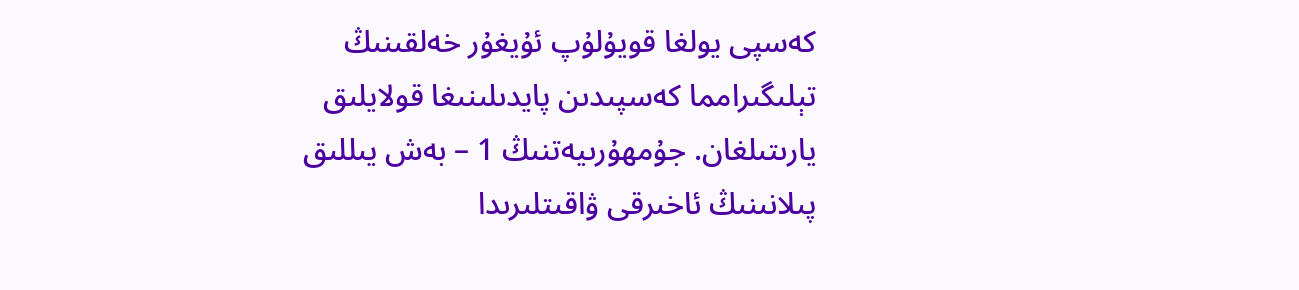كەسپى يولغا قويۇلۇپ ئۇيغۇر خەلقىنىڭ تېلىگىرامما كەسپىدىن پايدىلىنىغا قولايلىق يارىتىلغان. جۇمھۇرىيەتنىڭ 1 – بەش يىللىق پىلانىنىڭ ئاخىرقى ۋاقىتلىرىدا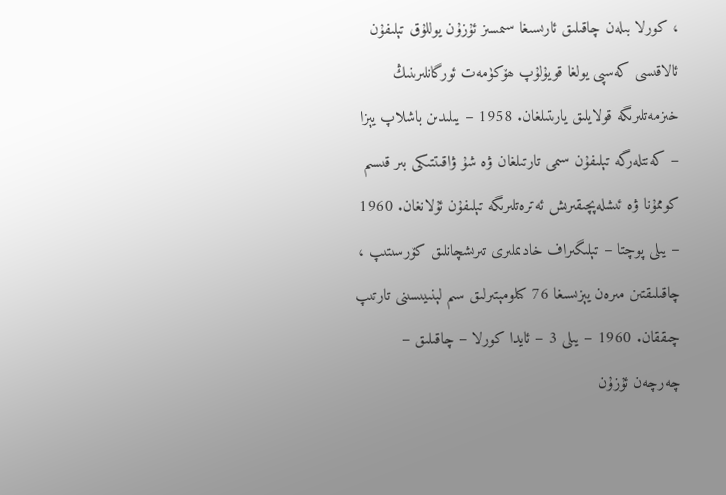، كورلا بىلەن چاقىلىق ئارىسىغا سىمسىز ئۇزۇن يوللۇق تېلىفۇن ئالاقىسى كەسپى يولغا قويۇلۇپ ھۆكۈمەت ئورگانلىرىنىڭ خىزمەتلىرىگە قولايلىق يارىتىلغان. 1958 – يىلىدىن باشلاپ يېزا – كەنتلەرگە تېلىفۇن سىمى تارتىلغان ۋە شۇ ۋاقىتتىكى بىر قىسىم كوممۇنا ۋە ئىشلەپچىقىرىش ئەترەتلىرىگە تېلىفۇن ئۇلانغان. 1960 – يىلى پوچتا – تېلىگىراف خادىملىرى تىرىشچانلىق كۆرسىتىپ ، چاقىلىقتىن مىرەن يېزىسىغا 76 كىلومېتىرلىق سىم لېنىيىسىنى تارتىپ چىققان. 1960 – يىلى 3 – ئايدا كورلا – چاقىلىق – چەرچەن ئۇزۇن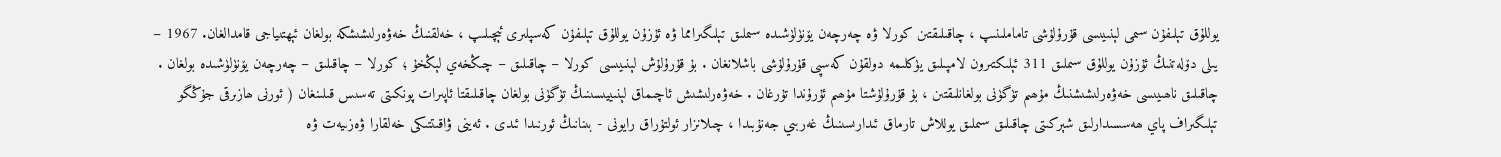يوللۇق تېلىفۇن سىمى لېنىيىسى قۇرۇلۇشى تاماملىنىپ ، چاقىلىقتىن كورلا ۋە چەرچەن يۆنۈلۈشىدە سىملىق تېلىگىرامما ۋە ئۇزۇن يوللۇق تېلىفۇن كەسپلىرى ئېچىلىپ ، خەلقنىڭ خەۋەرلىشىشكە بولغان ئېھتىياجى قامدالغان. 1967 – يىلى دۆلەتنىڭ ئۇزۇن يوللۇق سىملىق 311 ئېلىكتىرون لامپىلىق يۈكلىمە دولقۇن كەسپى قۇرۇلۇشى باشلانغان . بۇ قۇرۇلۇش لېنىيىسى كورلا – چاقىلىق – چىڭخەي لېڭخۇ ؛ كورلا – چاقىلىق – چەرچەن يۆنۈلۈشىدە بولغان . چاقىلىق ناھىيىسى خەۋەرلىشىشنىڭ مۇھىم تۈگۈنى بولغانلىقتىن ، بۇ قۇرۇلۇشتا مۇھىم ئۇرۇندا تۇرغان . خەۋەرلىشىش ئاچىماق لېنىييىسىنىڭ تۈگۈنى بولغان چاقىلىقتا ئاپىرات پونكىتى تەسىس قىلىنغان ( ئورنى ھازىرقى جۇڭگو تېلىگىراف پاي ھەسسىدارلىق شېركىتى چاقىلىق سىملىق يوللاش تارماق ئىدارىسىنىڭ غەربىي جەنۇبىدا ، چىلانزار ئولتۇراق رايونى - بىنانىڭ ئورنىدا ئىدى . ئەينى ۋاقىتتىكى خەلقارا ۋەزىيەت ۋە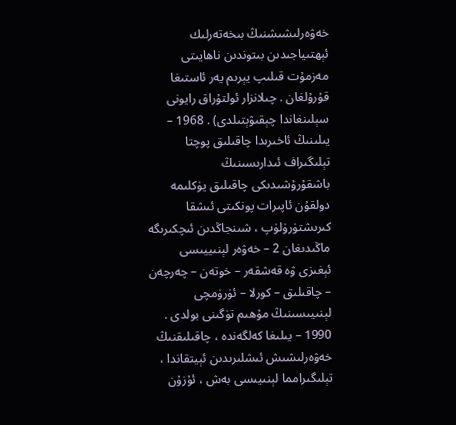خەۋەرلىشىشنىڭ بىخەتەرلىك ئېھتىياجىدىن بىتوندىن ناھايىتى مەزمۇت قىلىپ يېرىم يەر ئاستىغا قۇرۇلغان . چىلانزار ئولتۇراق رايونى سېلىنغاندا چېقىۋېتىلدى) . 1968 – يىلىنىڭ ئاخىرىدا چاقىلىق پوچتا تېلىگىراف ئىدارىسىنىڭ باشقۇرۇشىدىكى چاقىلىق يۈكلىمە دولقۇن ئاپىرات پونكىتى ئىشقا كىرىشتۈرۈلۈپ ، شىنجاڭدىن ئىچكىرىگە ماڭىدىغان 2 – خەۋەر لېنىييىسى ئېغىزى ۋە قەشقەر – خوتەن – چەرچەن – چاقىلىق – كورلا – ئۈرۈمچى لېنىيىسىنىڭ مۇھىم تۈگىنى بولدى . 1990 – يىلىغا كەلگەندە ، چاقىلىقنىڭ خەۋەرلىشىش ئىشلىرىدىن ئېيتقاندا ، تېلىگىرامما لېنىيىسى بەش ، ئۇزۇن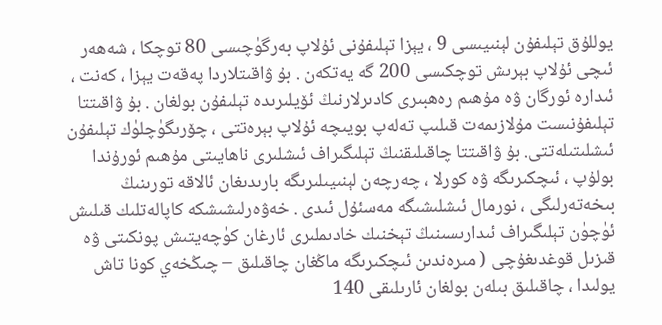يوللۇق تېلىفۇن لېنىيىسى 9 ، يېزا تېلىفۇنى ئۇلاپ بەرگۈچىسى 80 توچكا ، شەھەر ئىچى ئۇلاپ بېرىش توچكىسى 200 گە يەتكەن . بۇ ۋاقىتلاردا پەقەت يېزا ، كەنت ، ئىدارە ئورگان ۋە مۇھىم رەھبىرى كادىرلارنىڭ ئۆيلىرىدە تېلىفۇن بولغان . بۇ ۋاقىتتا تېلىفۇنىست مۇلازىمەت قىلىپ تەلەپ بويىچە ئۇلاپ بېرەتتى ، چۆرىگۈچلۈك تېلىفۇن ئىشلىتىلەتتى. بۇ ۋاقىتتا چاقىلىقنىڭ تېلىگىراف ئىشلىرى ناھايىتى مۇھىم ئورۇندا بولۇپ ، ئىچكىرىگە ۋە كورلا ، چەرچەن لېنىيىلىرىگە بارىدىغان ئالاقە تورىنىڭ بىخەتەرلىگى ، نورمال ئىشلىشىگە مەسئۇل ئىدى . خەۋەرلىشىشكە كاپالەتلىك قىلىش ئۈچۈن تېلىگىراف ئىدارىسىنىڭ تېخنىك خادىملىرى ئارغان كۈچەيتىش پونكىتى ۋە قىزىل قوغدىغۇچى ( مىرەندىن ئىچكىرىگە ماڭغان چاقىلىق – چىڭخەي كونا تاش يولىدا ، چاقىلىق بىلەن بولغان ئارىلىقى 140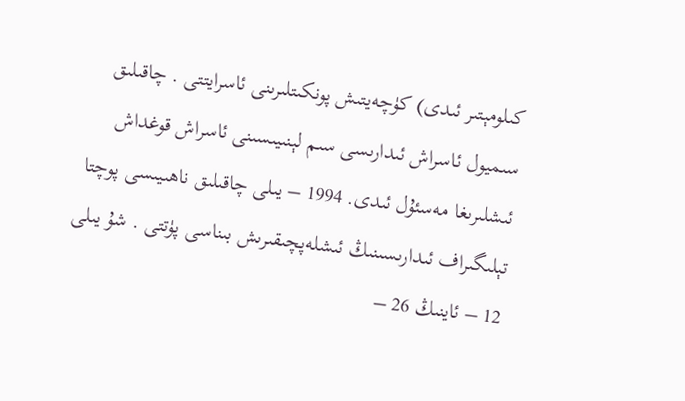كىلومېتىر ئىدى) كۈچەيتىش پونكىتلىرىنى ئاسرايتتى . چاقىلىق سىميول ئاسراش ئىدارىسى سىم لېنىيىسىنى ئاسراش قوغداش ئىشلىرىغا مەسئۇل ئىدى. 1994 – يىلى چاقىلىق ناھىيىسى پوچتا تېلىگىراف ئىدارىسىنىڭ ئىشلەپچىقىرىش بىناسى پۈتتى . شۇ يىلى 12 – ئاينىڭ 26 –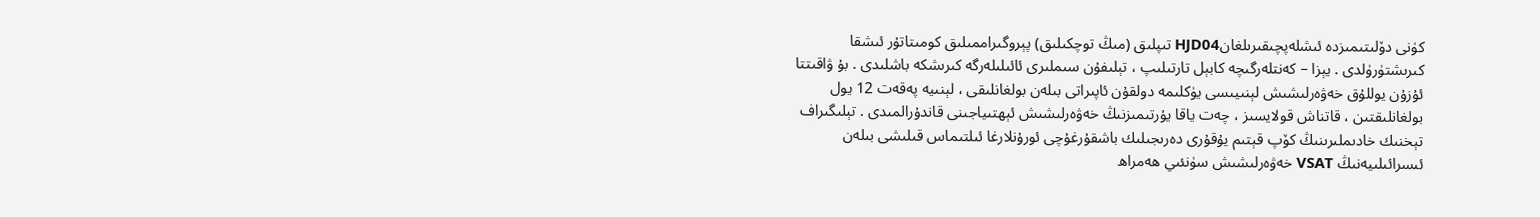كۈنى دۆلىتىمىزدە ئىشلەپچىقىرىلغانHJD04 تىپلىق (مىڭ توچكىلىق) پېروگىراممىلىق كومىتاتۇر ئىشقا كىرىشتۈرۈلدى . يېزا – كەنتلەرگىچە كابېل تارتىلىپ ، تېلىفۇن سىملىرى ئائىلىلەرگە كىرىشكە باشلىدى . بۇ ۋاقىتتا ئۇزۇن يوللۇق خەۋەرلىشىش لېنىيىسى يۈكلىمە دولقۇن ئاپىراتى بىلەن بولغانلىقى ، لېنىيە پەقەت 12 يول بولغانلىقتىن ، قاتناش قولايسىز ، چەت ياقا يۇرتىمىزنىڭ خەۋەرلىشىش ئېھتىياجىنى قاندۇرالمىدى . تېلىگىراف تېخنىك خادىملىرىنىڭ كۆپ قېتىم يۇقۇرى دەرىجىلىك باشقۇرغۇچى ئورۇنلارغا ئىلتىماس قىلىشى بىلەن ئىسرائىلىيەنىڭ VSAT خەۋەرلىشىش سۈنئىي ھەمراھ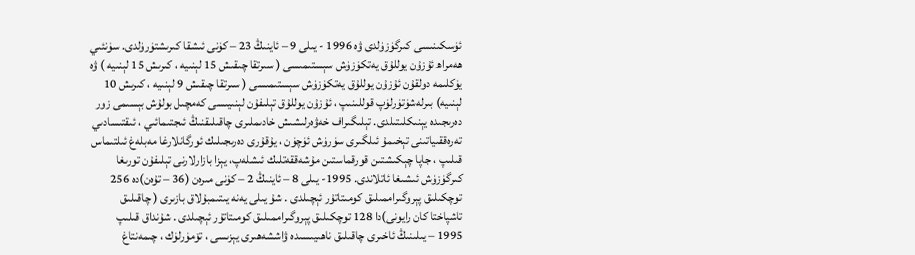ئۈسكىنىسى كىرگۈزۈلدى ۋە 1996 - يىلى 9 – ئاينىڭ 23 – كۈنى ئىشقا كىرىشتۈرۈلدى. سۈنئىي ھەمراھ ئۇزۇن يوللۇق يەتكۈزۈش سېستىمىسى ( سىرتقا چىقىش 15 لېنىيە ، كىرىش 15 لېنىيە ) ۋە يۈكلىمە دولقۇن ئۇزۇن يوللۇق يەتكۈزۈش سېستىمىسى ( سىرتقا چىقىش 9 لېنىيە ، كىرىش 10 لېنىيە) بىرلەشۈتۈرلۈپ قوللىنىپ ، ئۇزۇن يوللۇق تېلىفۇن لېنىيىسى كەمچىل بولۇش بېسىمى زور دەرىجىدە يېنىكلىتىلدى. تېلىگىراف خەۋەرلىشىش خادىملىرى چاقىلىقنىڭ ئىجتىمائىي ، ئىقتىسادىي تەرەققىياتىنى تېخىمۇ ئىلگىرى سۈرۈش ئۈچۈن ، يۇقۇرى دەرىجىلىك ئورگانلارغا مەبلەغ ئىلتىماس قىلىپ ، جاپا چېكىشتىن قورقماستىن مۇشەققەتلىك ئىشلەپ، يېزا بازارلارنى تېلىفۇن تورىغا كىرگۈزۈش ئىشىغا ئاتلاندى. 1995- يىلى 8 – ئاينىڭ 2 – كۈنى مىرەن (36 – تۇەن)دە 256 توچكىلىق پېروگىراممىلىق كومىتاتۇر ئېچىلدى . شۇ يىلى يەنە يىتىمبۇلاق بازىرى ( چاقىلىق تاشپاختا كان رايونى)دا 128 توچكىلىق پېروگىراممىلىق كومىتاتۇر ئېچىلدى . شۇنداق قىلىپ 1995 – يىلىنىڭ ئاخىرى چاقىلىق ناھىيىسىدە ۋاششەھىرى يېزىسى ، تۆمۈرلۈك ، چىمەنتاغ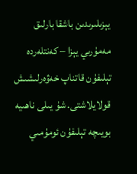يېزىلىرىدىن باشقا بارلىق مەمۇرىي يېزا – كەنتلەردە تېلىفۇن قاتناپ خەۋەرلىشىش قولايلاشتى. شۇ يىلى ناھىيە بويىچە تېلىفۇن ئومۇمىي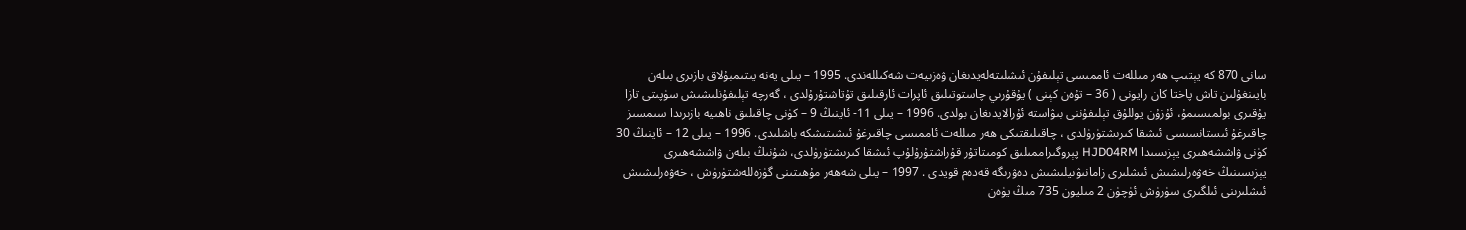سانى 870 كە يېتىپ ھەر مىللەت ئاممىسى تېلىفۇن ئىشلىتەلەيدىغان ۋەزىيەت شەكىللەندى. 1995 – يىلى يەنە يىتىمبۇلاق بازىرى بىلەن بايىنغۇلىن تاش پاختا كان رايونى ( 36 – تۇەن كېنى ) يۇقۇرىي چاستوتىلىق ئاپرات ئارقىلىق تۇتاشتۇرۇلدى ، گەرچە تېلىفۇنلىشىش سۈپىتى تازا يۇقىرى بولمىسىمۇ، ئۇزۇن يوللۇق تېلىفۇننى بىۋاستە ئۇرالايدىغان بولدى. 1996 – يىلى 11- ئاينىڭ 9 – كۈنى چاقىلىق ناھىيە بازىرىدا سىمسىز چاقىرغۇ ئىستانسىسى ئىشقا كىرىشتۈرۈلدى ، چاقىلىقتىكى ھەر مىللەت ئاممىسى چاقىرغۇ ئىشىتىشكە باشلىدى. 1996 – يىلى 12 – ئاينىڭ 30 كۈنى ۋاششەھىرى يېزىسىدا HJD04RM پېروگىراممىلىق كومىتاتۇر قۇراشتۇرۇلۇپ ئىشقا كىرىشتۈرۈلدى، شۇنىڭ بىلەن ۋاششەھىرى يېزىسىنىڭ خەۋەرلىشىش ئىشلىرى زامانىۋىيلىشىش دەۋرىگە قەدەم قويدى . 1997 – يىلى شەھەر مۇھىتىنى گۈزەللەشتۈرۈش ، خەۋەرلىشىش ئىشلىرىنى ئىلگىرى سۈرۈش ئۈچۈن 2 مىليون 735 مىڭ يۈەن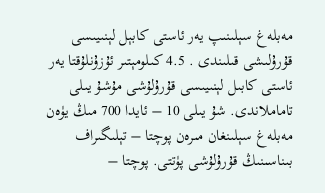مەبلەغ سېلىنىپ يەر ئاستى كابېل لېنىيىسى قۇرۇلىشى قىلىندى . 4.5 كىلومېتىر ئۇزۇنلۇقتا يەر ئاستى كابىل لېنىيىسى قۇرۇلۇشى مۇشۇ يىلى تاماملاندى. شۇ يىلى 10 – ئايدا 700 مىڭ يۈەن مەبلەغ سېلىنغان مىرەن پوچتا – تېلىگىراف بىناسىنىڭ قۇرۇلۇشى پۈتتى. پوچتا –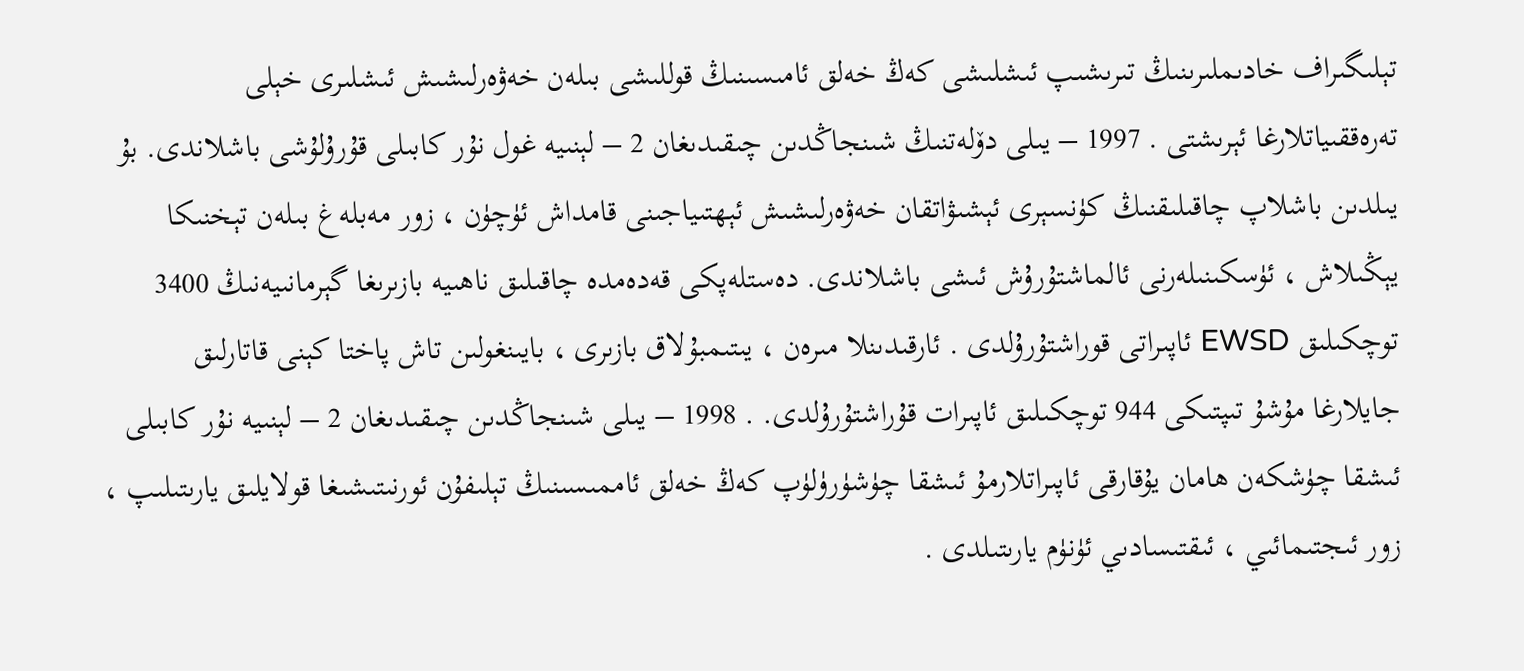تېلىگىراف خادىملىرىنىڭ تىرىشىپ ئىشلىشى كەڭ خەلق ئامىسىنىڭ قوللىشى بىلەن خەۋەرلىشىش ئىشلىرى خېلى تەرەققىياتلارغا ئېرىشتى . 1997 – يىلى دۆلەتنىڭ شىنجاڭدىن چىقىدىغان 2 – لېنىيە غول نۇر كابىلى قۇرۇلۇشى باشلاندى. بۇ يىلدىن باشلاپ چاقىلىقنىڭ كۈنسېرى ئېشىۋاتقان خەۋەرلىشىش ئېھتىياجىنى قامداش ئۈچۈن ، زور مەبلەغ بىلەن تېخنىكا يېڭىلاش ، ئۈسكىنىلەرنى ئالماشتۇرۇش ئىشى باشلاندى. دەستلەپكى قەدەمدە چاقىلىق ناھىيە بازىرىغا گېرمانىيەنىڭ 3400 توچكىلىق EWSD ئاپىراتى قوراشتۇرۇلدى . ئارقىدىنلا مىرەن ، يىتىمبۇلاق بازىرى ، بايىنغولىن تاش پاختا كېنى قاتارلىق جايلارغا مۇشۇ تىپتىكى 944 توچكىلىق ئاپىرات قۇراشتۇرۇلدى. . 1998 – يىلى شىنجاڭدىن چىقىدىغان 2 – لېنىيە نۇر كابىلى ئىشقا چۈشكەن ھامان يۇقارقى ئاپىراتلارمۇ ئىشقا چۈشۈرۈلۈپ كەڭ خەلق ئاممىسىنىڭ تېلىفۇن ئورنىتىشىغا قولايلىق يارىتىلىپ ، زور ئىجتىمائىي ، ئىقتىسادىي ئۈنۈم يارىتىلدى .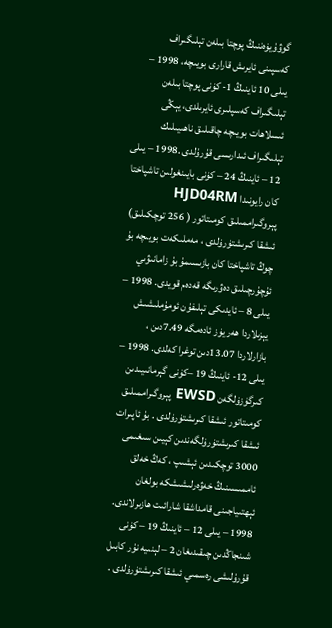گوۋۇيۈەننىڭ پوچتا بىلەن تېلىگىراف كەسپىنى ئايرىش قارارى بويىچە، 1998 – يىلى 10 ئاينىڭ 1- كۈنى پوچتا بىلەن تېلىگىراف كەسپلىرى ئايرىلدى، يېڭى ئىسلاھات بويىچە چاقىلىق ناھىيىلىك تېلىگىراف ئىدارىسى قۇرۇلدى .1998 – يىلى 12 – ئاينىڭ 24 – كۈنى بايىنغولىن تاشپاختا كان رايونىدا HJD04RM پېروگىراممىلىق كومىتاتور ( 256 توچكىلىق) ئىشقا كىرىشتۈرۈلدى ، مەملىكەت بويىچە بۇ چوڭ تاشپاختا كان بازىسىمۇ بۇ زامانىۋىي ئۇچۇرچىلىق دەۋرىگە قەدەم قويدى. 1998 – يىلى 8 – ئايدىكى تېلىفۇن ئومۇملىشىش يېزىلاردا ھەر يۈز ئادەمگە 7.49دىن ، بازارلاردا 13.07دىن توغرا كەلدى. 1998 – يىلى 12- ئاينىڭ 19 –كۈنى گېرمانىيىدىن كىرگۈزۈلگەن EWSD پېروگىراممىلىق كومىتاتور ئىشقا كىرىشتۈرۈلدى . بۇ ئاپىرات ئىشقا كىرىشتۈرۈلگەندىن كېيىن سىغىمى 3000 توچكىدىن ئېشىپ ، كەڭ خەلق ئاممىسىنىڭ خەۋەرلىشىشكە بولغان ئېھتىياجىنى قامداشقا شارائىت ھازىرلاندى. 1998 – يىلى 12 – ئاينىڭ 19 – كۈنى شىنجاڭدىن چىقىدىغان 2 – لېنىيە نۇر كابىل قۇرۇلىشى رەسمىي ئىشقا كىرىشتۈرۈلدى .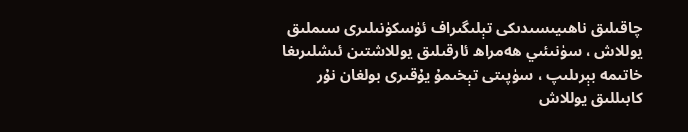چاقىلىق ناھىيىسىدىكى تېلىگىراف ئۈسكۈنىلىرى سىملىق يوللاش ، سۈنىئىي ھەمراھ ئارقىلىق يوللاشتىن ئىشلىرىغا خاتىمە بېرىلىپ ، سۈپىتى تېخىمۇ يۇقىرى بولغان نۇر كابىللىق يوللاش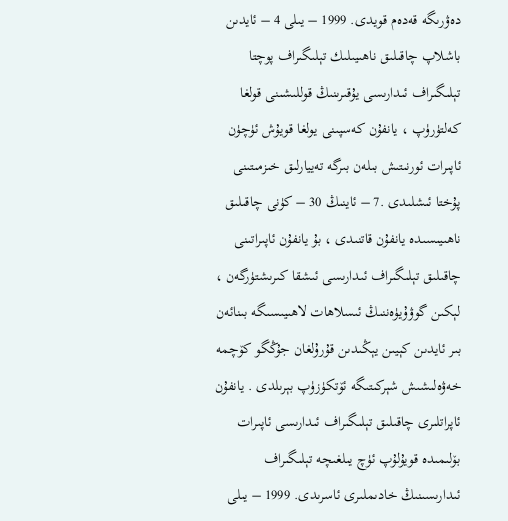دەۋرىگە قەدەم قويدى. 1999 – يىلى 4 – ئايدىن باشلاپ چاقىلىق ناھىيىلىك تېلىگىراف پوچتا تېلىگىراف ئىدارىسى يۇقىرىنىڭ قوللىشىنى قولغا كەلتۈرۈپ ، يانفۇن كەسپىنى يولغا قويۇش ئۈچۈن ئاپىرات ئورنىتىش بىلەن بىرگە تەييارلىق خىزمىتىنى پۇختا ئىشلىدى .7 – ئاينىڭ 30 – كۈنى چاقىلىق ناھىيىسىدە يانفۇن قاتنىدى ، بۇ يانفۇن ئاپىراتىنى چاقىلىق تېلىگىراف ئىدارىسى ئىشقا كىرىشتۈرگەن ، لېكىن گوۋۇيۈەننىڭ ئىسلاھات لاھىيىسىگە بىنائەن بىر ئايدىن كېيىن يېڭىدىن قۇرۇلغان جۇڭگو كۆچمە خەۋەلىشىش شېركىتىگە ئۆتكۈزۈپ بېرىلدى . يانفۇن ئاپراتلىرى چاقىلىق تېلىگىراف ئىدارىسى ئاپىرات بۆلىمىدە قويۇلۇپ ئۈچ يىلغىچە تېلىگىراف ئىدارىسىنىڭ خادىملىرى ئاسرىدى. 1999 – يىلى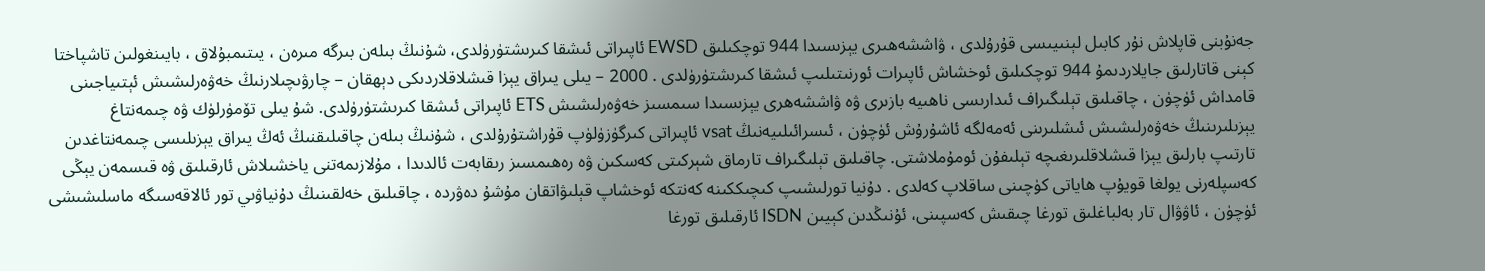جەنۇبنى قاپلاش نۇر كابىل لېنىيىسى قۇرۇلدى ، ۋاششەھىرى يېزىسىدا 944 توچكىلىق EWSD ئاپىراتى ئىشقا كىرىشتۈرۈلدى، شۇنىڭ بىلەن بىرگە مىرەن ، يىتىمبۇلاق ، بايىنغولىن تاشپاختا كېنى قاتارلىق جايلاردىمۇ 944 توچكىلىق ئوخشاش ئاپىرات ئورنىتىلىپ ئىشقا كىرىشتۈرۈلدى . 2000 – يىلى يىراق يېزا قىشلاقلاردىكى دېھقان – چارۋىچىلارنىڭ خەۋەرلىشىش ئېتىياجىنى قامداش ئۈچۈن ، چاقىلىق تېلىگىراف ئىدارىسى ناھىيە بازىرى ۋە ۋاششەھرى يېزىسىدا سىمسىز خەۋەرلىشىش ETS ئاپىراتى ئىشقا كىرىشتۈرۈلدى. شۇ يىلى تۆمۈرلۈك ۋە چىمەنتاغ يېزىلىرىنىڭ خەۋەرلىشىش ئىشلىرىنى ئەمەلگە ئاشۇرۇش ئۈچۈن ، ئىسرائىلىيەنىڭ vsat ئاپىراتى كىرگۈزۈلۈپ قۇراشتۇرۇلدى ، شۇنىڭ بىلەن چاقىلىقنىڭ ئەڭ يىراق يېزىلىسى چىمەنتاغدىن تارتىپ بارلىق يېزا قىشلاقلىرىغىچە تېلىفۇن ئومۇملاشتى. چاقىلىق تېلىگىراف تارماق شېركىتى كەسكىن ۋە رەھىمسىز رىقابەت ئالدىدا ، مۇلازىمەتنى ياخشىلاش ئارقىلىق ۋە قىسمەن يېڭى كەسپلەرنى يولغا قويۇپ ھاياتى كۈچىنى ساقلاپ كەلدى . دۇنيا تورلىشىپ كىچىككىنە كەنتكە ئوخشاپ قېلىۋاتقان مۇشۇ دەۋردە ، چاقىلىق خەلقىنىڭ دۇنياۋىي تور ئالاقەسىگە ماسلىشىشى ئۈچۈن ، ئاۋۋال تار بەلباغلىق تورغا چىقىش كەسپىنى، ئۇنىڭدىن كېيىن ISDN ئارقىلىق تورغا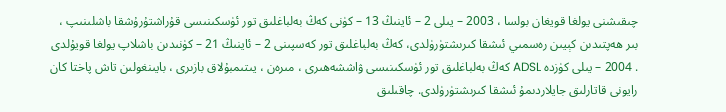چىقىشنى يولغا قويغان بولسا ، 2003 – يىلى 2 – ئاينىڭ 13 – كۈنى كەڭ بەلباغلىق تور ئۈسكىنىسى قۇراشتۇرۇشقا باشلىنىپ ، بىر ھەپتىدىن كېيىن رەسمىي ئىشقا كىرىشتۈرۈلدى، كەڭ بەلباغلىق تور كەسپىنى 2 – ئاينىڭ 21 – كۈنىدىن باشلاپ يولغا قويۇلدى . 2004 – يىلى كۈزدە ADSL كەڭ بەلباغلىق تور ئۈسكىنىسى ۋاششەھىرى ، مىرەن ، يىتىمبۇلاق بازىرى ، بايىنغولىن تاش پاختا كان رايونى قاتارلىق جايلاردىمۇ ئىشقا كىرىشتۈرۈلدى. چاقىلىق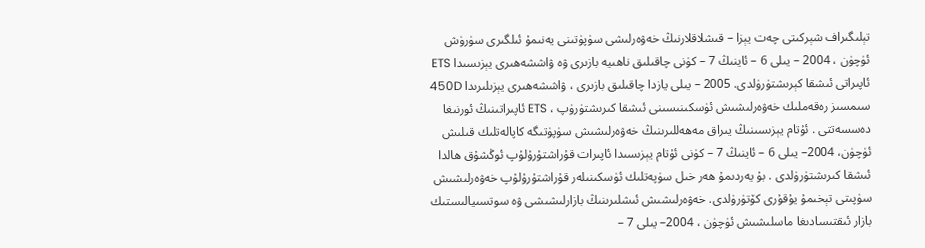تېلىگىراف شېركىتى چەت يېزا – قىشلاقلارنىڭ خەۋەرلىشى سۈپۈتىنى يەنىمۇ ئىلگىرى سۈرۈش ئۈچۈن ، 2004 – يىلى 6 – ئاينىڭ 7 – كۈنى چاقىلىق ناھىيە بازىرى ۋە ۋاششەھىرى يېزىسىدا ETS ئاپىراتى ئىشقا كېرىشتۈرۈلدى. 2005 – يىلى يازدا چاقىلىق بازىرى ، ۋاششەھىرى يېزىلىرىدا 450D سىمسىز رەقەملىك خەۋەرلىشىش ئۈسكىنىسىنى ئىشقا كىرىشتۈرۈپ ، ETS ئاپىراتىنىڭ ئورنىغا دەسسەتتى . ئۇتام يېزىسىنىڭ يىراق مەھەللىرىنىڭ خەۋەرلىشىش سۈپۈتىگە كاپالەتلىك قىلىش ئۈچۈن، 2004– يىلى 6 – ئاينىڭ 7 – كۈنى ئۇتام يېزىسىدا ئاپىرات قۇراشتۇرۇلۇپ ئوڭشۇق ھالدا ئىشقا كىرىشتۈرۈلدى . بۇ يەردىمۇ ھەر خىل سۈپەتلىك ئۈسكىنىلەر قۇراشتۇرۇلۇپ خەۋەرلىشىش سۈپىتى تېخىمۇ يۇقۇرى كۆتۈرۈلدى. خەۋەرلىشىش ئىشلىرىنىڭ بازارلىشىشى ۋە سوتسىيالىستىك بازار ئىقتىسادىغا ماسلىشىش ئۈچۈن ، 2004– يىلى 7 –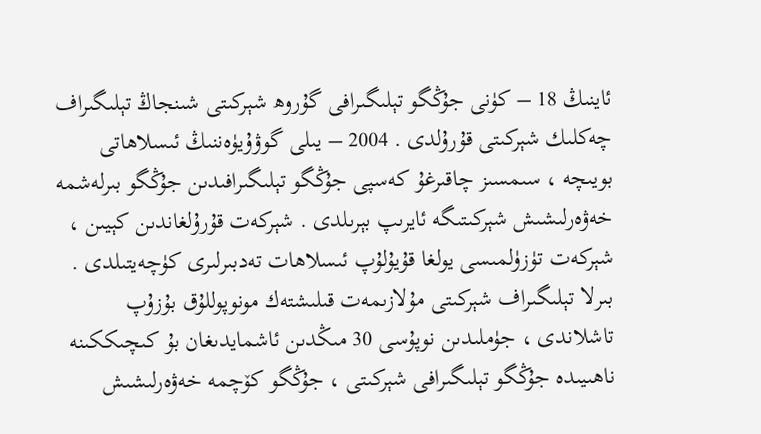ئاينىڭ 18 – كۈنى جۇڭگو تېلىگىرافى گۇروھ شېركىتى شىنجاڭ تېلىگىراف چەكلىك شېركىتى قۇرۇلدى . 2004 – يىلى گوۋۇيۈەننىڭ ئىسلاھاتى بويىچە ، سىمسىز چاقىرغۇ كەسپى جۇڭگو تېلىگىرافىدىن جۇڭگو بىرلەشمە خەۋەرلىشىش شېركىتىگە ئايرىپ بېرىلدى . شېركەت قۇرۇلغاندىن كېيىن ، شېركەت تۈزۈلمىسى يولغا قۇيۇلۇپ ئىسلاھات تەدبىرلىرى كۈچەيتىلدى . بىرلا تېلىگىراف شېركىتى مۇلازىمەت قىلىشتەك مونوپوللۇق بۇزۇپ تاشلاندى ، جۈملىدىن نوپۇسى 30 مىڭدىن ئاشمايدىغان بۇ كىچىككىنە ناھىيىدە جۇڭگو تېلىگىرافى شېركىتى ، جۇڭگو كۆچمە خەۋەرلىشىش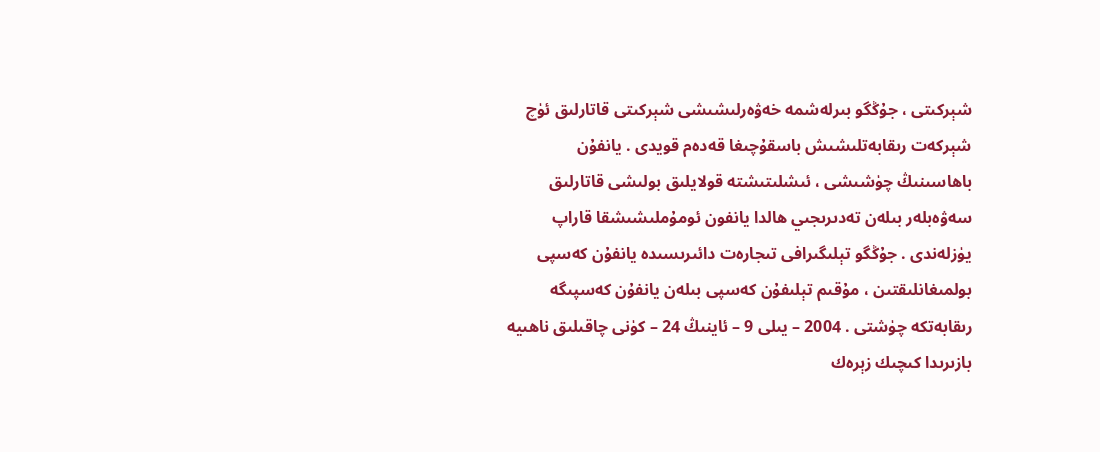شېركىتى ، جۇڭگو بىرلەشمە خەۋەرلىشىشى شېركىتى قاتارلىق ئۈچ شېركەت رىقابەتلىشىش باسقۇچىغا قەدەم قويدى . يانفۇن باھاسىنىڭ چۈشىشى ، ئىشلىتىشتە قولايلىق بولىشى قاتارلىق سەۋەبلەر بىلەن تەدىرىجىي ھالدا يانفون ئومۇملىشىشقا قاراپ يۈزلەندى . جۇڭگو تېلىگىرافى تىجارەت دائىرىسىدە يانفۇن كەسپى بولمىغانلىقتىن ، مۇقىم تېلىفۇن كەسپى بىلەن يانفۇن كەسپىگە رىقابەتكە چۈشتى . 2004 – يىلى 9 – ئاينىڭ 24 – كۈنى چاقىلىق ناھىيە بازىرىدا كىچىك زېرەك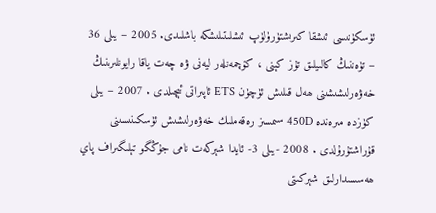ئۈسكۈنىسى ئىشقا كىرىشتۈرۈلۈپ ئىشلىتىلىشكە باشلىدى. 2005 – يىلى 36 – تۈەننىڭ كالىيلىق تۇز كېنى ، كۆچمەنلەر ليەنى ۋە چەت ياقا رايونلىرىنىڭ خەۋەرلىشىشىنى ھەل قىلىش ئۈچۈن ETS ئاپىراتى ئېچىلدى . 2007 – يىلى كۈزدە مىرەندە 450D سىمسىز رەقەملىك خەۋەرلىشىش ئۈسكىنىسىنى قۇراشتۇرۇلدى . 2008 -يىلى 3- ئايدا شېركەت نامى جۇڭگو تېلىگىراف پاي ھەسسىدارلىق شېركىتى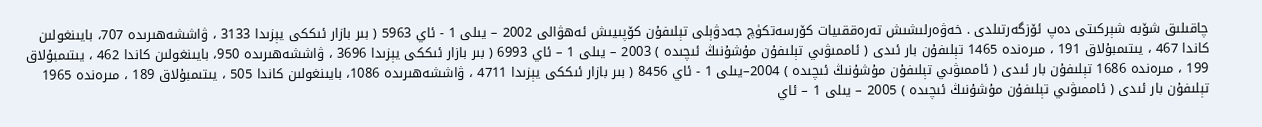چاقىلىق شۆبە شېركىتى دەپ ئۆزگەرتىلدى . خەۋەرلىشىش تەرەققىيات كۆرسەتكۈچ جەدۋېلى تېلىفۇن كۆپىيىش ئەھۋالى 2002 – يىلى 1 - ئاي 5963 ( بىر بازار ئىككى يېزىدا 3133 ، ۋاششەھىرىدە 707، بايىنغولىن كاندا 467 ، يىتىمبۇلاق 191 ، مىرەندە 1465 تېلىفۇن بار ئىدى ( ئاممىۋىي تېلىفۇن مۇشۇنىڭ ئىچىدە ) 2003 – يىلى 1 – ئاي 6993 ( بىر بازار ئىككى يېزىدا 3696 ، ۋاششەھىرىدە 950، بايىنغولىن كاندا 462 ، يىتىمبۇلاق 199 ، مىرەندە 1686 تېلىفۇن بار ئىدى ( ئاممىۋىي تېلىفۇن مۇشۇنىڭ ئىچىدە ) 2004–يىلى 1 - ئاي 8456 ( بىر بازار ئىككى يېزىدا 4711 ، ۋاششەھىرىدە 1086، بايىنغولىن كاندا 505 ، يىتىمبۇلاق 189 ، مىرەندە 1965 تېلىفۇن بار ئىدى ( ئاممىۋىي تېلىفۇن مۇشۇنىڭ ئىچىدە ) 2005 – يىلى 1 – ئاي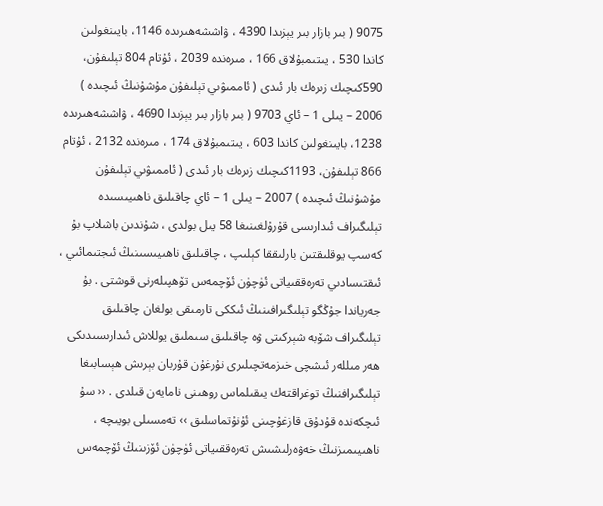9075 ( بىر بازار بىر يېزىدا 4390 ، ۋاششەھىرىدە 1146، بايىنغولىن كاندا 530 ، يىتىمبۇلاق 166 ، مىرەندە 2039 ، ئۇتام 804 تېلىفۇن، 590كىچىك زىرەك بار ئىدى ( ئاممىۋىي تېلىفۇن مۇشۇنىڭ ئىچىدە ) 2006 – يىلى 1 – ئاي 9703 ( بىر بازار بىر يېزىدا 4690 ، ۋاششەھىرىدە 1238، بايىنغولىن كاندا 603 ، يىتىمبۇلاق 174 ، مىرەندە 2132 ، ئۇتام 866 تېلىفۇن، 1193كىچىك زىرەك بار ئىدى ( ئاممىۋىي تېلىفۇن مۇشۇنىڭ ئىچىدە ) 2007 – يىلى 1 – ئاي چاقىلىق ناھىيىسىدە تېلىگىراف ئىدارىسى قۇرۇلغىنىغا 58 يىل بولدى ، شۇندىن باشلاپ بۇ كەسپ يوقلىقتىن بارلىققا كېلىپ ، چاقىلىق ناھىيىسىنىڭ ئىجتىمائىي ، ئىقتىسادىي تەرەققىياتى ئۈچۈن ئۆچمەس تۆھپىلەرنى قوشتى . بۇ جەرياندا جۇڭگو تېلىگىرافىنىڭ ئىككى تارمىقى بولغان چاقىلىق تېلىگىراف شۆبە شېركىتى ۋە چاقىلىق سىملىق يوللاش ئىدارىسىدىكى ھەر مىللەر ئىشچى خىزمەتچىلىرى نۇرغۇن قۇربان بېرىش ھېسابىغا تېلىگىرافنىڭ توغراقتەك يىقىلماس روھىنى نامايەن قىلدى . ‹‹ سۇ ئىچكەندە قۇدۇق قازغۇچىنى ئۇنۇتماسلىق ›› تەمسىلى بويىچە ، ناھىيىمىزنىڭ خەۋەرلىشىش تەرەققىياتى ئۈچۈن ئۆزىنىڭ ئۆچمەس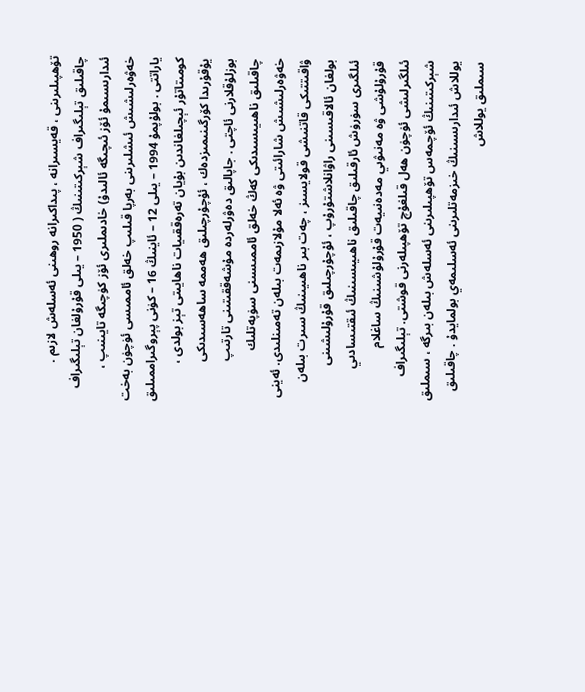تۆھپىلىرىنى ، قەيسىرانە ، پىداكىرانە روھىنى ئەسلەش لازىم . چاقىلىق تېلىگىراف شېركىتىنىڭ ( 1950 – يىلى قۇرۇلغان تېلىگىراف ئىدارىسىمۇ ئۆز ئىچىگە ئالىدۇ) خادىملىرى ئۆز كۈچىگە تايىنىپ ، خەۋەرلىشىش ئىشلىرىنى بەرپا قىلىپ خەلق ئاممىسى ئۈچۈن بەخت ياراتتى . بولۇپمۇ 1994 – يىلى 12 – ئاينىڭ 16 – كۈنى پېروگىراممىلىق كومىتاتۇر ئېچىلغاندىن بۇيان تەرەققىيات ناھايىتى تېز بولدى ، يۇقۇرىدا كۆرگىنىمىزدەك ، ئۇچۇرچىلىق ھەممە ساھەسىدىكى بوزلۇقلارنى ئاچتى . جاپالىق دەۋرلەردە مۇشەققىتىنى تارتىپ چاقىلىق ناھىيىسىدىكى كەڭ خەلق ئاممىسىنى سۈپەتلىك خەۋەرلىشىش شارائىتى ۋە ئەلا مۇلازىمەت بىلەن تەمىنلىدى. ئەينى ۋاقىتتىكى قاتنىشى قولايسىز ، چەت بىر ناھىيىنىڭ سىرت بىلەن بولغان ئالاقىسىنى راۋانلاشتۇرۇپ ، ئۇچۇرچىلىق قۇرۇلىشىنى ئىلگىرى سۈرۈش ئارقىلىق چاقىلىق ناھىيىسىنىڭ ئىقتىسادىي قۇرۇلۇشى ۋە مەنىۋىي مەدەنىيەت قۇرۇلۇشىنىڭ ساغلام ئىلگىرلىشى ئۈچۈن ھەل قىلغۇچ تۆھپىلەرنى قوشتى. تېلىگىراف شېركىتىنىڭ ئۆچمەس تۆھپىلىرىنى ئەسلەش بىلەن بىرگە ، سىملىق يوللاش ئىدارىسىنىڭ خىزمەتلىرىنى ئەسلىمەي بولمايدۇ . چاقىلىق سىملىق يوللاش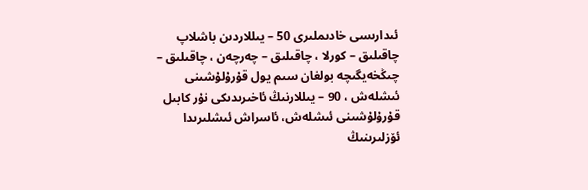ئىدارىسى خادىملىرى 50 – يىللاردىن باشلاپ چاقىلىق – كورلا ، چاقىلىق – چەرچەن ، چاقىلىق – چىڭخەيگىچە بولغان سىم يول قۇرۇلۇشىنى ئىشلەش ، 90 – يىللارنىڭ ئاخىرىدىكى نۇر كابىل قۇرۇلۇشىنى ئىشلەش، ئاسراش ئىشلىرىدا ئۆزلىرىنىڭ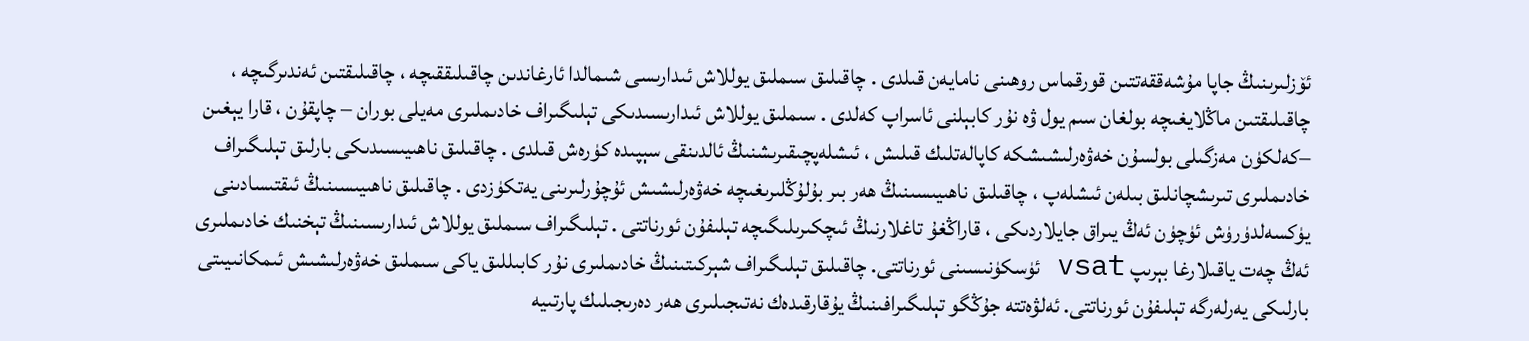ئۆزلىرىنىڭ جاپا مۇشەققەتتىن قورقماس روھىنى نامايەن قىلدى . چاقىلىق سىملىق يوللاش ئىدارىسى شىمالدا ئارغاندىن چاقىلىققىچە ، چاقىلىقتىن ئەندىرگىچە ، چاقىلىقتىن ماڭلايغىچە بولغان سىم يول ۋە نۇر كابېلنى ئاسراپ كەلدى . سىملىق يوللاش ئىدارىسىدىكى تېلىگىراف خادىملىرى مەيلى بوران – چاپقۇن ، قارا يېغىن –كەلكۈن مەزگىلى بولسۇن خەۋەرلىشىشكە كاپالەتلىك قىلىش ، ئىشلەپچىقىرىشنىڭ ئالدىنقى سېپىدە كۈرەش قىلدى . چاقىلىق ناھىيىسىدىكى بارلىق تېلىگىراف خادىملىرى تىرىشچانلىق بىلەن ئىشلەپ ، چاقىلىق ناھىيىسىنىڭ ھەر بىر بۇلۇڭلىرىغىچە خەۋەرلىشىش ئۇچۇرلىرىنى يەتكۈزدى . چاقىلىق ناھىيىسىنىڭ ئىقتىسادىنى يۈكسەلدۈرۈش ئۈچۈن ئەڭ يىراق جايلاردىكى ، قاراڭغۇ تاغلارنىڭ ئىچكىرىلىگىچە تېلىفۇن ئورناتتى . تېلىگىراف سىملىق يوللاش ئىدارىسىنىڭ تېخنىك خادىملىرى ئەڭ چەت ياقىلارغا بېرىپ vsat ئۈسكۈنىسىنى ئورناتتى. چاقىلىق تېلىگىراف شېركىتىنىڭ خادىملىرى نۇر كابىللىق ياكى سىملىق خەۋەرلىشىش ئىمكانىيىتى بارلىكى يەرلەرگە تېلىفۇن ئورناتتى. ئەلۋەتتە جۇڭگو تېلىگىرافىنىڭ يۇقارقىدەك نەتىجىلىرى ھەر دەرىجىلىك پارتىيە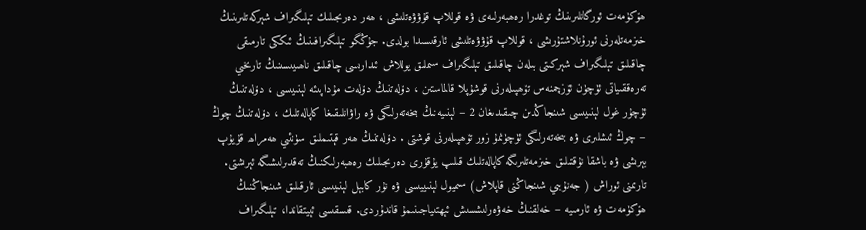ھۆكۈمەت ئورگانلىرىنىڭ توغدرا رەھبەرلىەى ۋە قوللاپ قۇۋۋەتلىشى ، ھەر دەرىجىلىك تېلىگىراف شېركەتلىرىنىڭ خىزمەتلەرنى ئورۇنلاشتۇرىشى ، قوللاپ قۇۋۋەتلىشى ئارقىسىدا بولدى. جۇڭگو تېلىگىرافىنىڭ ئىككى تارمىقى چاقىلىق تېلىگىراف شېركىتى بىلەن چاقىلىق تېلىگىراف سىملىق يوللاش ئىدارىسى چاقىلىق ناھىيىسىنىڭ تارىخىي تەرەققىياتى ئۈچۈن ئۆزچمنەس تۆھپىلەرنى قوشۇپلا قالماستىن ، دۆلەتنىڭ دۆلەت مۇداپىئە لېنىيىسى ، دۆلەتنىڭ ئۇچۇر غول لېنىيىسى شىنجاڭدىن چىقىدىغان 2 – لېنىيەنىڭ بىخەتەرلىگى ۋە راۋانلىقىغا كاپالەتلىك ، دۆلەتنىڭ چوڭ – چوڭ ئىشلىرى ۋە بىخەتەرلىگى ئۈچۈنمۇ زور تۆھپىلەرنى قوشتى . دۆلەتنىڭ ھەر قېتىملىق سۈنئىي ھەمراھ قۇيۇپ بېرىشى ۋە باشقا نۇقتىلىق خىزمەتلىرىگە كاپالەتلىك قىلىپ يۇقۇرى دەرىجىلىك رەھبەرلىكنىڭ تەقدىرلىشىگە ئېرىشتى. تارىمنى ئوراش ( جەنۇبىي شىنجاڭنى قاپلاش) سىميول لېنىييىسى ۋە نۇر كابېل لېنىيىسى ئارقىلىق شىنجاڭنىڭ ھۆكۈمەت ۋە ئارمىيە – خەلقنىڭ خەۋەرلىشسىش ئېھتىياجىنىمۇ قاندۇردى. قىسقىسى ئېيتقاندا، تېلىگىراف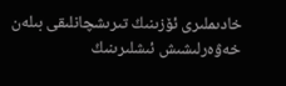خادىملىرى ئۆزىنىڭ تىرىشچانلىقى بىلەن خەۋەرلىشىش ئىشلىرىنىڭ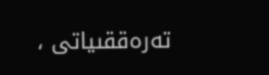تەرەققىياتى ،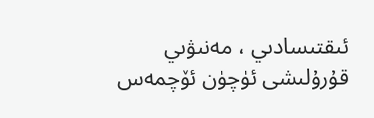ئىقتىسادىي ، مەنىۋىي قۇرۇلىشى ئۈچۈن ئۆچمەس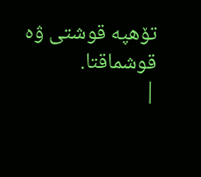تۆھپە قوشتى ۋە قوشماقتا.
|